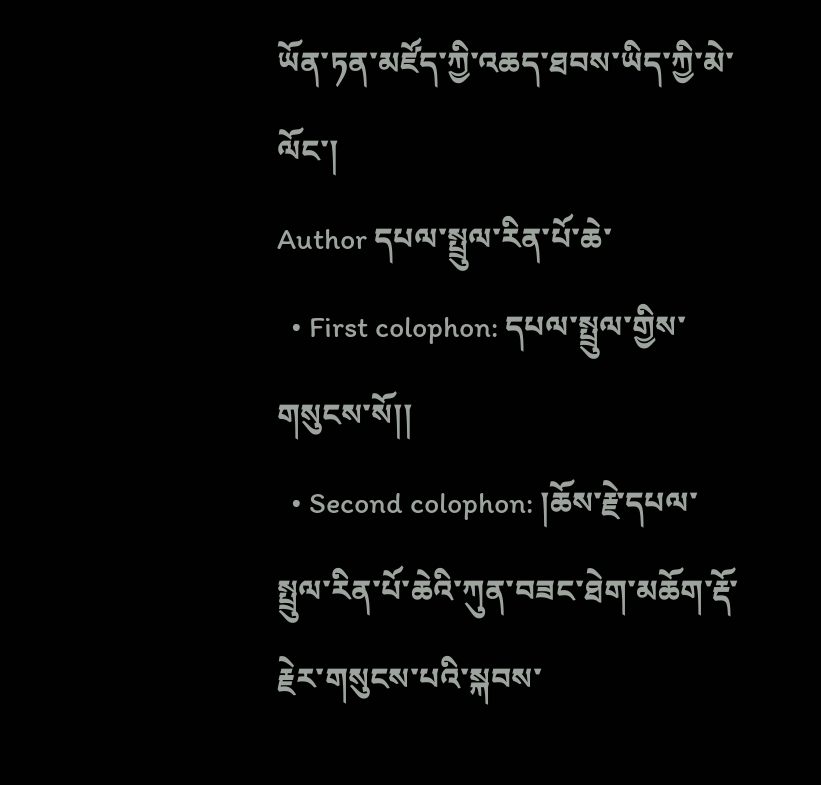ཡོན་ཏན་མཛོད་ཀྱི་འཆད་ཐབས་ཡིད་ཀྱི་མེ་ལོང་།
Author དཔལ་སྤྲུལ་རིན་པོ་ཆེ་
  • First colophon: དཔལ་སྤྲུལ་གྱིས་གསུངས་སོ།།
  • Second colophon: །ཆོས་རྗེ་དཔལ་སྤྲུལ་རིན་པོ་ཆེའི་ཀུན་བཟང་ཐེག་མཆོག་རྡོ་རྗེར་གསུངས་པའི་སྐབས་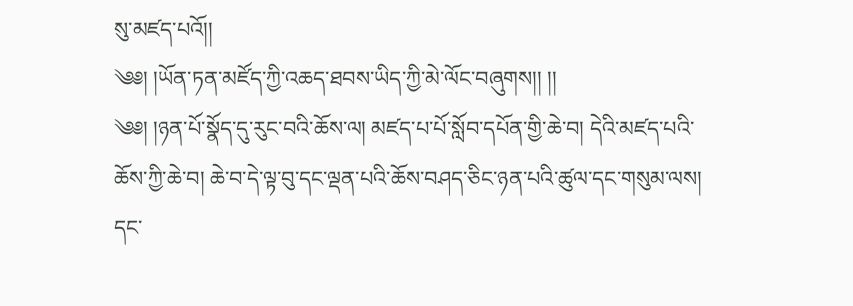སུ་མཛད་པའོ།།
༄༅། །ཡོན་ཏན་མཛོད་ཀྱི་འཆད་ཐབས་ཡིད་ཀྱི་མེ་ལོང་བཞུགས།། །།
༄༅། །ཉན་པོ་སྣོད་དུ་རུང་བའི་ཆོས་ལ། མཛད་པ་པོ་སློབ་དཔོན་གྱི་ཆེ་བ། དེའི་མཛད་པའི་ཆོས་ཀྱི་ཆེ་བ། ཆེ་བ་དེ་ལྟ་བུ་དང་ལྡན་པའི་ཆོས་བཤད་ཅིང་ཉན་པའི་ཚུལ་དང་གསུམ་ལས། དང་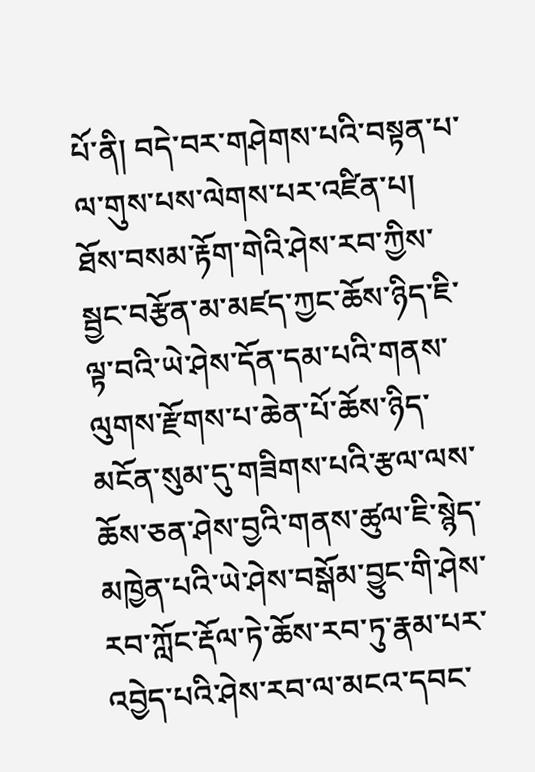པོ་ནི། བདེ་བར་གཤེགས་པའི་བསྟན་པ་ལ་གུས་པས་ལེགས་པར་འཛིན་པ། ཐོས་བསམ་རྟོག་གེའི་ཤེས་རབ་ཀྱིས་སྦྱང་བརྩོན་མ་མཛད་ཀྱང་ཆོས་ཉིད་ཇི་ལྟ་བའི་ཡེ་ཤེས་དོན་དམ་པའི་གནས་ལུགས་རྫོགས་པ་ཆེན་པོ་ཆོས་ཉིད་མངོན་སུམ་དུ་གཟིགས་པའི་རྩལ་ལས་ཆོས་ཅན་ཤེས་བྱའི་གནས་ཚུལ་ཇི་སྙེད་མཁྱེན་པའི་ཡེ་ཤེས་བསྒོམ་བྱུང་གི་ཤེས་རབ་ཀློང་རྡོལ་ཏེ་ཆོས་རབ་ཏུ་རྣམ་པར་འབྱེད་པའི་ཤེས་རབ་ལ་མངའ་དབང་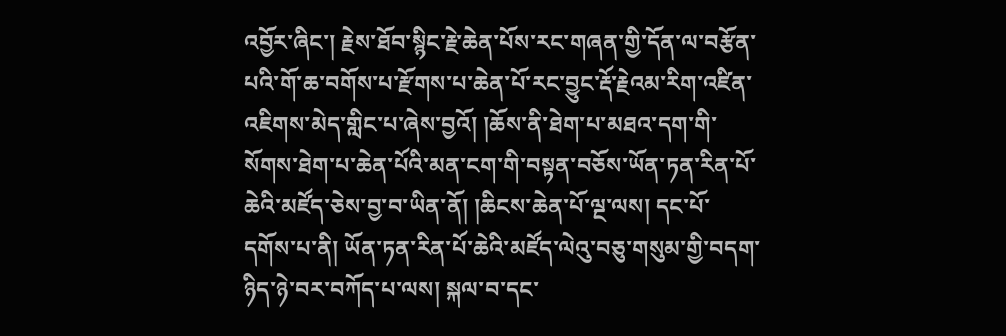འབྱོར་ཞིང་། རྗེས་ཐོབ་སྙིང་རྗེ་ཆེན་པོས་རང་གཞན་གྱི་དོན་ལ་བརྩོན་པའི་གོ་ཆ་བགོས་པ་རྫོགས་པ་ཆེན་པོ་རང་བྱུང་རྡོ་རྗེའམ་རིག་འཛིན་འཇིགས་མེད་གླིང་པ་ཞེས་བྱའོ། །ཆོས་ནི་ཐེག་པ་མཐའ་དག་གི་སོགས་ཐེག་པ་ཆེན་པོའི་མན་ངག་གི་བསྟན་བཅོས་ཡོན་ཏན་རིན་པོ་ཆེའི་མཛོད་ཅེས་བྱ་བ་ཡིན་ནོ། །ཆིངས་ཆེན་པོ་ལྔ་ལས། དང་པོ་དགོས་པ་ནི། ཡོན་ཏན་རིན་པོ་ཆེའི་མཛོད་ལེའུ་བཅུ་གསུམ་གྱི་བདག་ཉིད་ཉེ་བར་བཀོད་པ་ལས། སྐལ་བ་དང་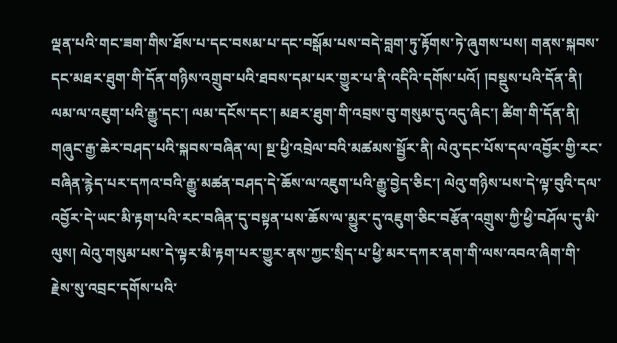ལྡན་པའི་གང་ཟག་གིས་ཐོས་པ་དང་བསམ་པ་དང་བསྒོམ་པས་བདེ་བླག་ཏུ་རྟོགས་ཏེ་ཞུགས་པས། གནས་སྐབས་དང་མཐར་ཐུག་གི་དོན་གཉིས་འགྲུབ་པའི་ཐབས་དམ་པར་གྱུར་པ་ནི་འདིའི་དགོས་པའོ། །བསྡུས་པའི་དོན་ནི། ལམ་ལ་འཇུག་པའི་རྒྱུ་དང་། ལམ་དངོས་དང་། མཐར་ཐུག་གི་འབྲས་བུ་གསུམ་དུ་འདུ་ཞིང་། ཚིག་གི་དོན་ནི། གཞུང་རྒྱ་ཆེར་བཤད་པའི་སྐབས་བཞིན་ལ། སྔ་ཕྱི་འབྲེལ་བའི་མཚམས་སྦྱོར་ནི། ལེའུ་དང་པོས་དལ་འབྱོར་གྱི་རང་བཞིན་རྙེད་པར་དཀའ་བའི་རྒྱུ་མཚན་བཤད་དེ་ཆོས་ལ་འཇུག་པའི་རྒྱུ་བྱེད་ཅིང་། ལེའུ་གཉིས་པས་དེ་ལྟ་བུའི་དལ་འབྱོར་དེ་ཡང་མི་རྟག་པའི་རང་བཞིན་དུ་བསྟན་པས་ཆོས་ལ་མྱུར་དུ་འཇུག་ཅིང་བརྩོན་འགྲུས་ཀྱི་ཕྱི་བཤོལ་དུ་མི་ལུས། ལེའུ་གསུམ་པས་དེ་ལྟར་མི་རྟག་པར་གྱུར་ནས་ཀྱང་སྲིད་པ་ཕྱི་མར་དཀར་ནག་གི་ལས་འབའ་ཞིག་གི་རྗེས་སུ་འབྲང་དགོས་པའི་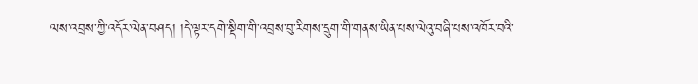ལས་འབྲས་ཀྱི་འདོར་ལེན་བཤད། །དེ་ལྟར་དགེ་སྡིག་གི་འབྲས་བུ་རིགས་དྲུག་གི་གནས་ཡིན་པས་ལེའུ་བཞི་པས་འཁོར་བའི་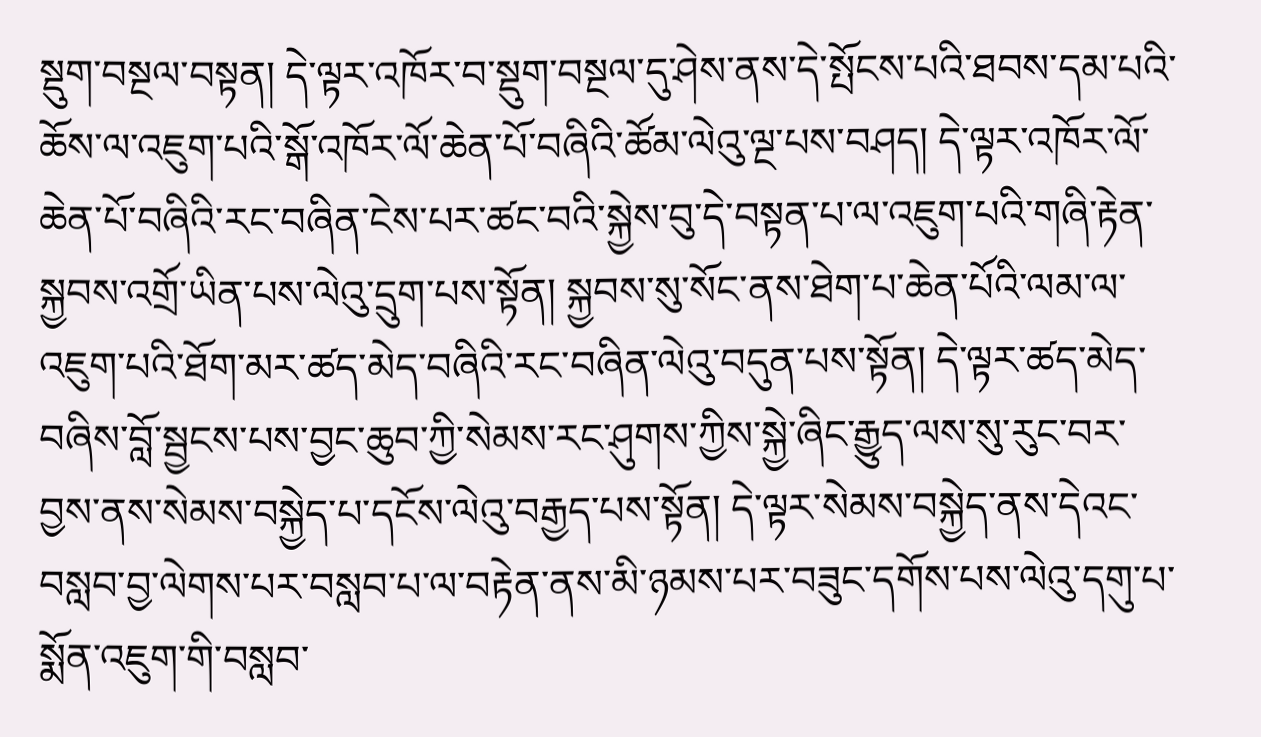སྡུག་བསྔལ་བསྟན། དེ་ལྟར་འཁོར་བ་སྡུག་བསྔལ་དུ་ཤེས་ནས་དེ་སྤོངས་པའི་ཐབས་དམ་པའི་ཆོས་ལ་འཇུག་པའི་སྒོ་འཁོར་ལོ་ཆེན་པོ་བཞིའི་ཚོམ་ལེའུ་ལྔ་པས་བཤད། དེ་ལྟར་འཁོར་ལོ་ཆེན་པོ་བཞིའི་རང་བཞིན་ངེས་པར་ཚང་བའི་སྐྱེས་བུ་དེ་བསྟན་པ་ལ་འཇུག་པའི་གཞི་རྟེན་སྐྱབས་འགྲོ་ཡིན་པས་ལེའུ་དྲུག་པས་སྟོན། སྐྱབས་སུ་སོང་ནས་ཐེག་པ་ཆེན་པོའི་ལམ་ལ་འཇུག་པའི་ཐོག་མར་ཚད་མེད་བཞིའི་རང་བཞིན་ལེའུ་བདུན་པས་སྟོན། དེ་ལྟར་ཚད་མེད་བཞིས་བློ་སྦྱངས་པས་བྱང་ཆུབ་ཀྱི་སེམས་རང་ཤུགས་ཀྱིས་སྐྱེ་ཞིང་རྒྱུད་ལས་སུ་རུང་བར་བྱས་ནས་སེམས་བསྐྱེད་པ་དངོས་ལེའུ་བརྒྱད་པས་སྟོན། དེ་ལྟར་སེམས་བསྐྱེད་ནས་དེའང་བསླབ་བྱ་ལེགས་པར་བསླབ་པ་ལ་བརྟེན་ནས་མི་ཉམས་པར་བཟུང་དགོས་པས་ལེའུ་དགུ་པ་སྨོན་འཇུག་གི་བསླབ་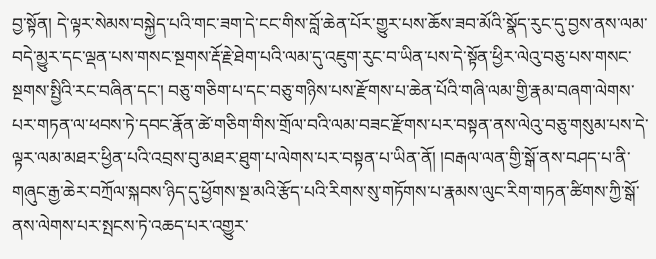བྱ་སྟོན། དེ་ལྟར་སེམས་བསྐྱེད་པའི་གང་ཟག་དེ་ངང་གིས་བློ་ཆེན་པོར་གྱུར་པས་ཆོས་ཟབ་མོའི་སྣོད་རུང་དུ་བྱས་ནས་ལམ་བདེ་མྱུར་དང་ལྡན་པས་གསང་སྔགས་རྡོ་རྗེ་ཐེག་པའི་ལམ་དུ་འཇུག་རུང་བ་ཡིན་པས་དེ་སྟོན་ཕྱིར་ལེའུ་བཅུ་པས་གསང་སྔགས་སྤྱིའི་རང་བཞིན་དང་། བཅུ་གཅིག་པ་དང་བཅུ་གཉིས་པས་རྫོགས་པ་ཆེན་པོའི་གཞི་ལམ་གྱི་རྣམ་བཞག་ལེགས་པར་གཏན་ལ་ཕབས་ཏེ་དབང་རྣོན་ཚེ་གཅིག་གིས་གྲོལ་བའི་ལམ་བཟང་རྫོགས་པར་བསྟན་ནས་ལེའུ་བཅུ་གསུམ་པས་དེ་ལྟར་ལམ་མཐར་ཕྱིན་པའི་འབྲས་བུ་མཐར་ཐུག་པ་ལེགས་པར་བསྟན་པ་ཡིན་ནོ། །བརྒལ་ལན་གྱི་སྒོ་ནས་བཤད་པ་ནི་གཞུང་རྒྱ་ཆེར་བཀྲོལ་སྐབས་ཉིད་དུ་ཕྱོགས་སྔ་མའི་རྩོད་པའི་རིགས་སུ་གཏོགས་པ་རྣམས་ལུང་རིག་གཏན་ཚིགས་ཀྱི་སྒོ་ནས་ལེགས་པར་སྤངས་ཏེ་འཆད་པར་འགྱུར་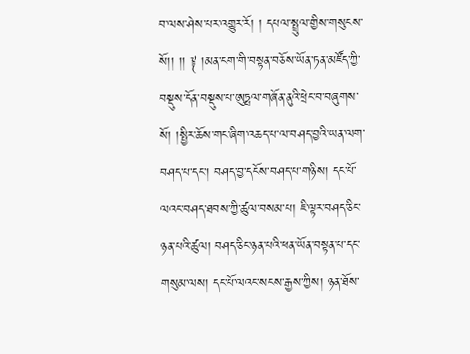བ་ལས་ཤེས་པར་འགྱུར་རོ། ། དཔལ་སྤྲུལ་གྱིས་གསུངས་སོ།། །། ༈ །མན་ངག་གི་བསྟན་བཅོས་ཡོན་ཏན་མཛོད་ཀྱི་བསྡུས་དོན་བསྡུས་པ་ཨུཏྤལ་གཞོན་ནུའི་ཕྲེང་བ་བཞུགས་སོ། །སྤྱིར་ཆོས་གང་ཞིག་འཆད་པ་ལ་བཤད་བྱའི་ཡན་ལག་བཤད་པ་དང་། བཤད་བྱ་དངོས་བཤད་པ་གཉིས། དང་པོ་ལའང་བཤད་ཐབས་ཀྱི་ཚུལ་བསམ་པ། ཇི་ལྟར་བཤད་ཅིང་ཉན་པའི་ཚུལ། བཤད་ཅིང་ཉན་པའི་ཕན་ཡོན་བསྟན་པ་དང་གསུམ་ལས། དང་པོ་ལའང་སངས་རྒྱས་ཀྱིས། ཉན་ཐོས་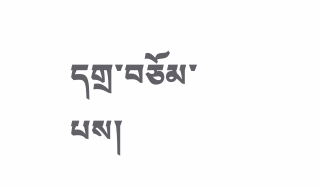དགྲ་བཅོམ་པས།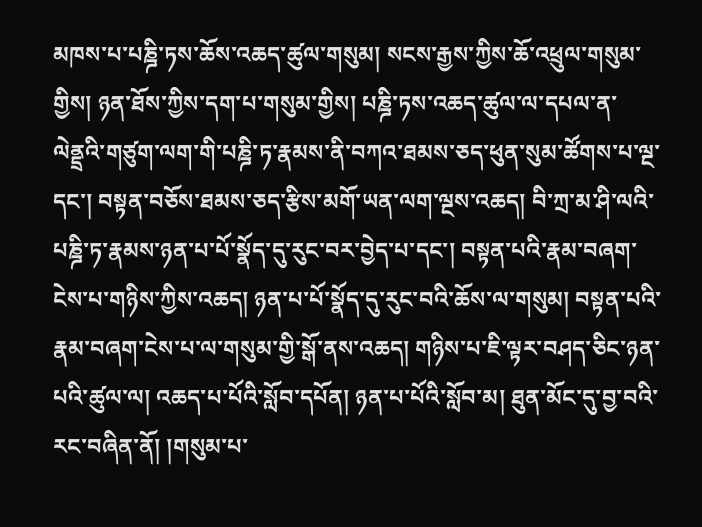མཁས་པ་པཎྜི་ཏས་ཆོས་འཆད་ཚུལ་གསུམ། སངས་རྒྱས་ཀྱིས་ཆོ་འཕྲུལ་གསུམ་གྱིས། ཉན་ཐོས་ཀྱིས་དག་པ་གསུམ་གྱིས། པཎྜི་ཏས་འཆད་ཚུལ་ལ་དཔལ་ན་ལེནྡྲའི་གཙུག་ལག་གི་པཎྜི་ཏ་རྣམས་ནི་བཀའ་ཐམས་ཅད་ཕུན་སུམ་ཚོགས་པ་ལྔ་དང་། བསྟན་བཅོས་ཐམས་ཅད་རྩིས་མགོ་ཡན་ལག་ལྔས་འཆད། བི་ཀྲ་མ་ཤི་ལའི་པཎྜི་ཏ་རྣམས་ཉན་པ་པོ་སྣོད་དུ་རུང་བར་བྱེད་པ་དང་། བསྟན་པའི་རྣམ་བཞག་ངེས་པ་གཉིས་ཀྱིས་འཆད། ཉན་པ་པོ་སྣོད་དུ་རུང་བའི་ཆོས་ལ་གསུམ། བསྟན་པའི་རྣམ་བཞག་ངེས་པ་ལ་གསུམ་གྱི་སྒོ་ནས་འཆད། གཉིས་པ་ཇི་ལྟར་བཤད་ཅིང་ཉན་པའི་ཚུལ་ལ། འཆད་པ་པོའི་སློབ་དཔོན། ཉན་པ་པོའི་སློབ་མ། ཐུན་མོང་དུ་བྱ་བའི་རང་བཞིན་ནོ། །གསུམ་པ་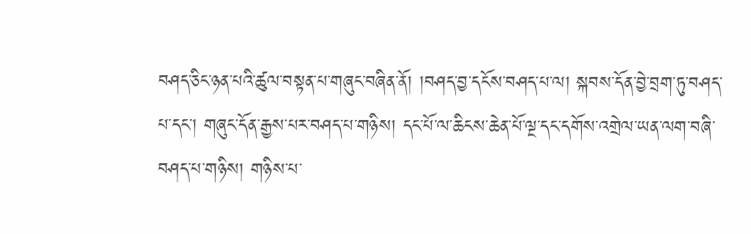བཤད་ཅིང་ཉན་པའི་ཚུལ་བསྟན་པ་གཞུང་བཞིན་ནོ། །བཤད་བྱ་དངོས་བཤད་པ་ལ། སྐབས་དོན་བྱེ་བྲག་ཏུ་བཤད་པ་དང་། གཞུང་དོན་རྒྱས་པར་བཤད་པ་གཉིས། དང་པོ་ལ་ཆིངས་ཆེན་པོ་ལྔ་དང་དགོས་འགྲེལ་ཡན་ལག་བཞི་བཤད་པ་གཉིས། གཉིས་པ་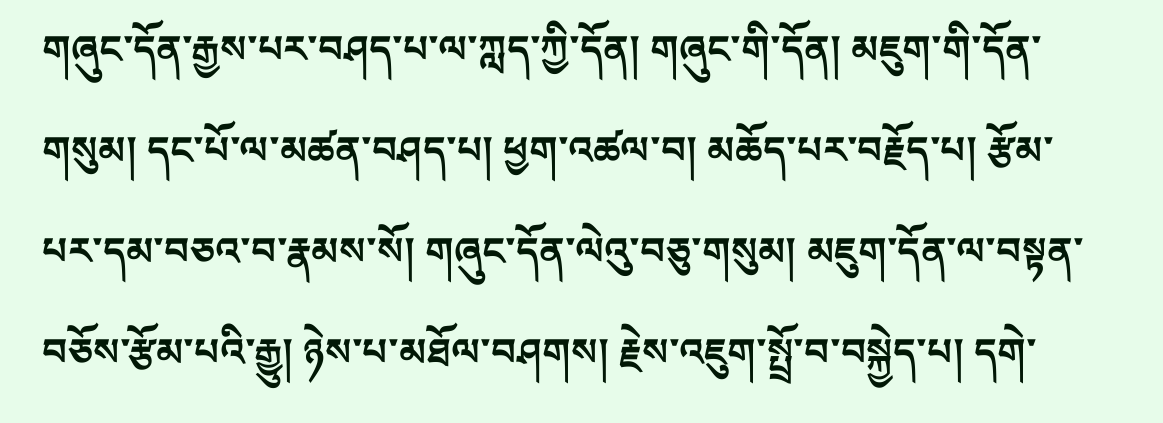གཞུང་དོན་རྒྱས་པར་བཤད་པ་ལ་ཀླད་ཀྱི་དོན། གཞུང་གི་དོན། མཇུག་གི་དོན་གསུམ། དང་པོ་ལ་མཚན་བཤད་པ། ཕྱག་འཚལ་བ། མཆོད་པར་བརྗོད་པ། རྩོམ་པར་དམ་བཅའ་བ་རྣམས་སོ། གཞུང་དོན་ལེའུ་བཅུ་གསུམ། མཇུག་དོན་ལ་བསྟན་བཅོས་རྩོམ་པའི་རྒྱུ། ཉེས་པ་མཐོལ་བཤགས། རྗེས་འཇུག་སྤྲོ་བ་བསྐྱེད་པ། དགེ་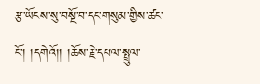རྩ་ཡོངས་སུ་བསྔོ་བ་དང་གསུམ་གྱིས་ཚང་ངོ་། །དགེའོ།། །ཆོས་རྗེ་དཔལ་སྤྲུལ་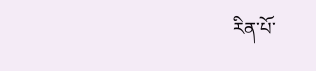རིན་པོ་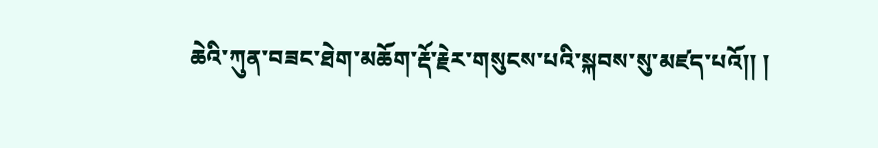ཆེའི་ཀུན་བཟང་ཐེག་མཆོག་རྡོ་རྗེར་གསུངས་པའི་སྐབས་སུ་མཛད་པའོ།། །